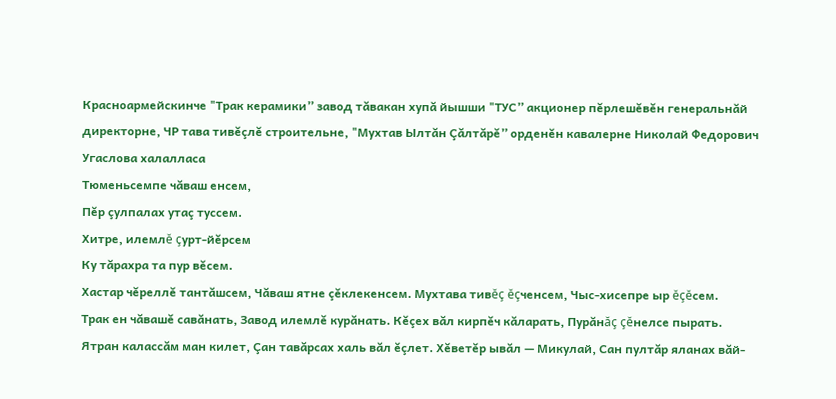Красноармейскинче "Трак керамики” завод тăвакан хупă йышши "ТУС” акционер пĕрлешĕвĕн генеральнăй директорне, ЧР тава тивĕçлĕ строительне, "Мухтав Ылтăн Çăлтăрĕ” орденĕн кавалерне Николай Федорович Угаслова халалласа
Тюменьсемпе чăваш енсем,
Пĕр çулпалах утаç туссем.
Хитре, илемлĕ çурт-йĕрсем
Ку тăрахра та пур вĕсем.
Хастар чĕреллĕ тантăшсем, Чăваш ятне çĕклекенсем. Мухтава тивĕç ĕçченсем, Чыс-хисепре ыр ĕçĕсем.
Трак ен чăвашĕ савăнать, Завод илемлĕ курăнать. Кĕçех вăл кирпĕч кăларать, Пурăнăç çĕнелсе пырать.
Ятран калассăм ман килет, Çан тавăрсах халь вăл ĕçлет. Хĕветĕр ывăл — Микулай, Сан пултăр яланах вăй-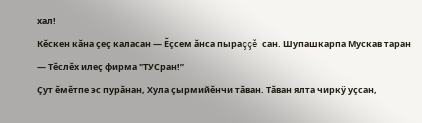хал!
Кĕскен кăна çеç каласан — Ĕçсем ăнса пыраççĕ сан. Шупашкарпа Мускав таран — Тĕслĕх илеç фирма "ТУСран!”
Çут ĕмĕтпе эс пурăнан, Хула çырмийĕнчи тăван. Тăван ялта чиркÿ уçсан,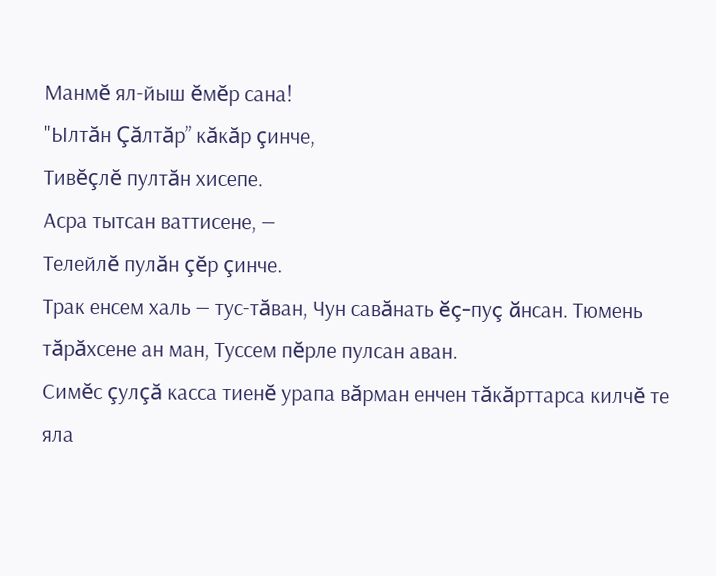Манмĕ ял-йыш ĕмĕр сана!
"Ылтăн Çăлтăр” кăкăр çинче,
Тивĕçлĕ пултăн хисепе.
Асра тытсан ваттисене, —
Телейлĕ пулăн çĕр çинче.
Трак енсем халь — тус-тăван, Чун савăнать ĕç-пуç ăнсан. Тюмень тăрăхсене ан ман, Туссем пĕрле пулсан аван.
Симĕс çулçă касса тиенĕ урапа вăрман енчен тăкăрттарса килчĕ те яла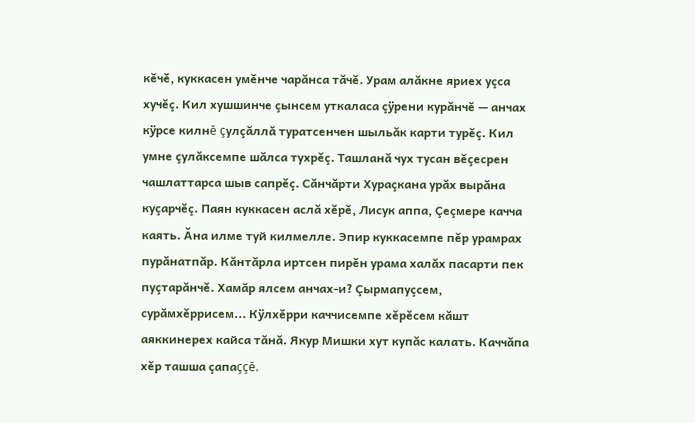кĕчĕ, куккасен умĕнче чарăнса тăчĕ. Урам алăкне яриех уçса хучĕç. Кил хушшинче çынсем уткаласа çÿрени курăнчĕ — анчах кÿрсе килнĕ çулçăллă туратсенчен шыльăк карти турĕç. Кил умне çулăксемпе шăлса тухрĕç. Ташланă чух тусан вĕçесрен чашлаттарса шыв сапрĕç. Сăнчăрти Хураçкана урăх вырăна куçарчĕç. Паян куккасен аслă хĕрĕ, Лисук аппа, Çеçмере качча каять. Ăна илме туй килмелле. Эпир куккасемпе пĕр урамрах пурăнатпăр. Кăнтăрла иртсен пирĕн урама халăх пасарти пек пуçтарăнчĕ. Хамăр ялсем анчах-и? Çырмапуçсем, сурăмхĕррисем... Кÿлхĕрри каччисемпе хĕрĕсем кăшт аяккинерех кайса тăнă. Якур Мишки хут купăс калать. Каччăпа хĕр ташша çапаççĕ.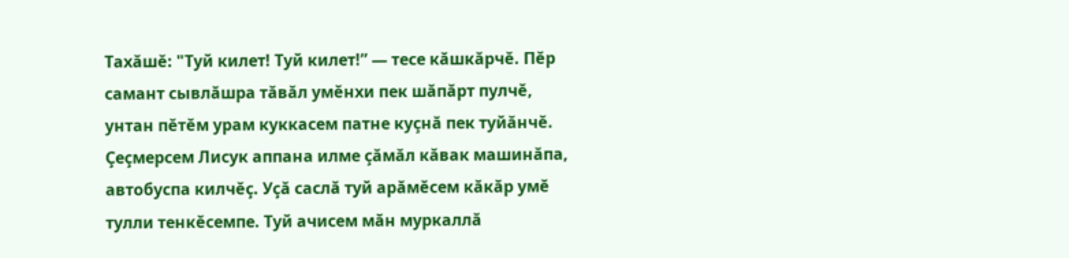Тахăшĕ: "Туй килет! Туй килет!” — тесе кăшкăрчĕ. Пĕр самант сывлăшра тăвăл умĕнхи пек шăпăрт пулчĕ, унтан пĕтĕм урам куккасем патне куçнă пек туйăнчĕ. Çеçмерсем Лисук аппана илме çăмăл кăвак машинăпа, автобуспа килчĕç. Уçă саслă туй арăмĕсем кăкăр умĕ тулли тенкĕсемпе. Туй ачисем мăн муркаллă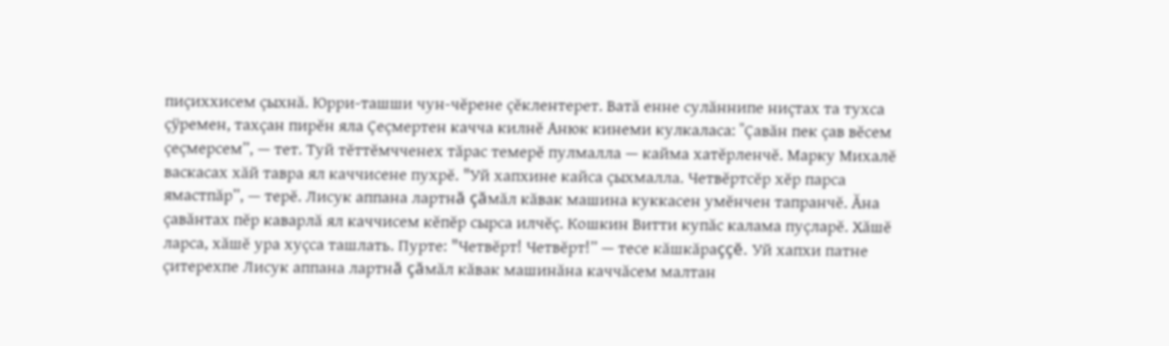пиçиххисем çыхнă. Юрри-ташши чун-чĕрене çĕклентерет. Ватă енне сулăннипе ниçтах та тухса çÿремен, тахçан пирĕн яла Çеçмертен качча килнĕ Анюк кинеми кулкаласа: "Çавăн пек çав вĕсем çеçмерсем”, — тет. Туй тĕттĕмчченех тăрас темерĕ пулмалла — кайма хатĕрленчĕ. Марку Михалĕ васкасах хăй тавра ял каччисене пухрĕ. "Уй хапхине кайса çыхмалла. Четвĕртсĕр хĕр парса ямастпăр”, — терĕ. Лисук аппана лартнă çăмăл кăвак машина куккасен умĕнчен тапранчĕ. Ăна çавăнтах пĕр каварлă ял каччисем кĕпĕр сырса илчĕç. Кошкин Витти купăс калама пуçларĕ. Хăшĕ ларса, хăшĕ ура хуçса ташлать. Пурте: "Четвĕрт! Четвĕрт!” — тесе кăшкăраççĕ. Уй хапхи патне çитерехпе Лисук аппана лартнă çăмăл кăвак машинăна каччăсем малтан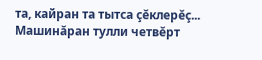та, кайран та тытса çĕклерĕç... Машинăран тулли четвĕрт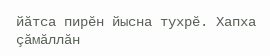йăтса пирĕн йысна тухрĕ. Хапха çăмăллăн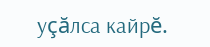уçăлса кайрĕ.